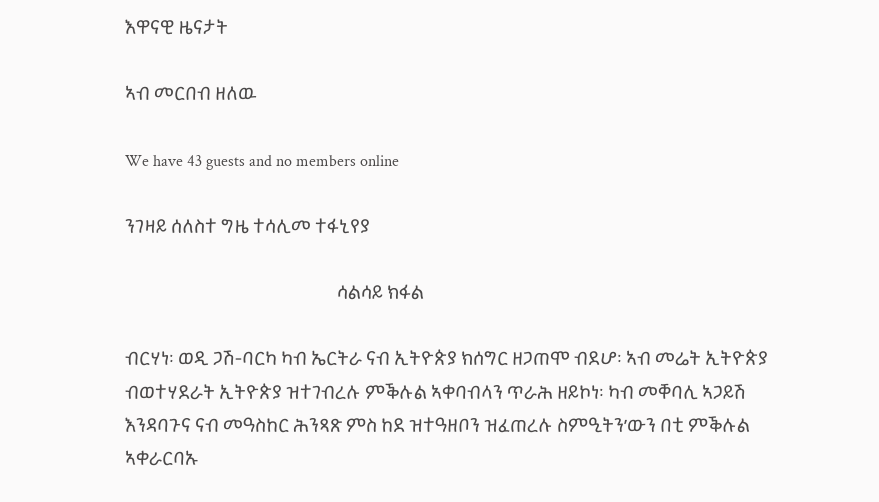እዋናዊ ዜናታት

ኣብ መርበብ ዘለዉ

We have 43 guests and no members online

ንገዛይ ሰለስተ ግዜ ተሳሊመ ተፋኒየያ

                                                     ሳልሳይ ክፋል

ብርሃነ፡ ወዲ ጋሽ-ባርካ ካብ ኤርትራ ናብ ኢትዮጵያ ክሰግር ዘጋጠሞ ብደሆ፡ ኣብ መሬት ኢትዮጵያ ብወተሃደራት ኢትዮጵያ ዝተገብረሉ ምቕሉል ኣቀባብላን ጥራሕ ዘይኮነ፡ ካብ መቐባሊ ኣጋይሽ እንዳባጉና ናብ መዓስከር ሕንጻጽ ምስ ከደ ዝተዓዘቦን ዝፈጠረሉ ስምዒትን’ውን በቲ ምቕሉል ኣቀራርባኡ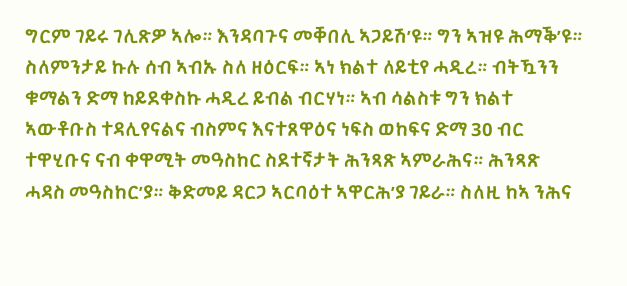ግርም ገይሩ ገሊጽዎ ኣሎ። እንዳባጉና መቐበሊ ኣጋይሽ’ዩ። ግን ኣዝዩ ሕማቕ’ዩ። ስለምንታይ ኩሉ ሰብ ኣብኡ ስለ ዘዕርፍ። ኣነ ክልተ ለይቲየ ሓዲረ። ብትዃንን ቁማልን ድማ ከይደቀስኩ ሓዲረ ይብል ብርሃነ። ኣብ ሳልስቱ ግን ክልተ ኣውቶቡስ ተዳሊየናልና ብስምና እናተጸዋዕና ነፍስ ወከፍና ድማ 30 ብር ተዋሂቡና ናብ ቀዋሚት መዓስከር ስደተኛታት ሕንጻጽ ኣምራሕና። ሕንጻጽ ሓዳስ መዓስከር’ያ። ቅድመይ ዳርጋ ኣርባዕተ ኣዋርሕ’ያ ገይራ። ስለዚ ከኣ ንሕና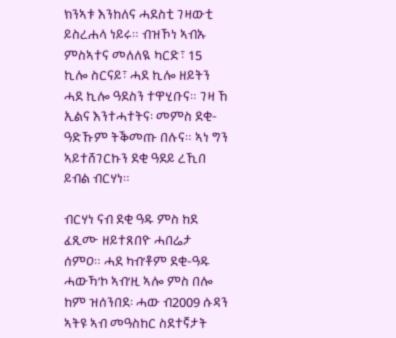ክንኣቱ እንከለና ሓደስቲ ገዛውቲ ይስረሐላ ነይሩ። ብዝኾነ ኣብኡ ምስኣተና መለለዪ ካርድ፣ 15 ኪሎ ስርናይ፣ ሓደ ኪሎ ዘይትን ሓደ ኪሎ ዓደስን ተዋሂቡና። ገዛ ኸ ኢልና እንተሓተትና፡ መምስ ደቂ-ዓድኹም ትቕመጡ በሉና። ኣነ ግን ኣይተሸገርኩን ደቂ ዓደይ ረኺበ ይብል ብርሃነ።

ብርሃነ ናብ ደቂ ዓዱ ምስ ከደ ፈጺሙ ዘይተጸበዮ ሓበሬታ ሰምዐ። ሓደ ካብ’ቶም ደቂ-ዓዱ ሓውኻ’ኮ ኣብ’ዚ ኣሎ ምስ በሎ ከም ዝሰንበደ፡ ሓው ብ2009 ሱዳን ኣትዩ ኣብ መዓስከር ስደተኛታት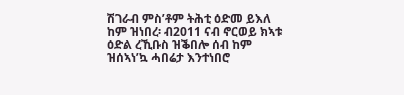ሽገራብ ምስ’ቶም ትሕቲ ዕድመ ይእለ ከም ዝነበረ፡ ብ2011 ናብ ኖርወይ ክኣቱ ዕድል ረኺቡስ ዝቕበሎ ሰብ ከም ዝሰኣነ’ኳ ሓበሬታ እንተነበሮ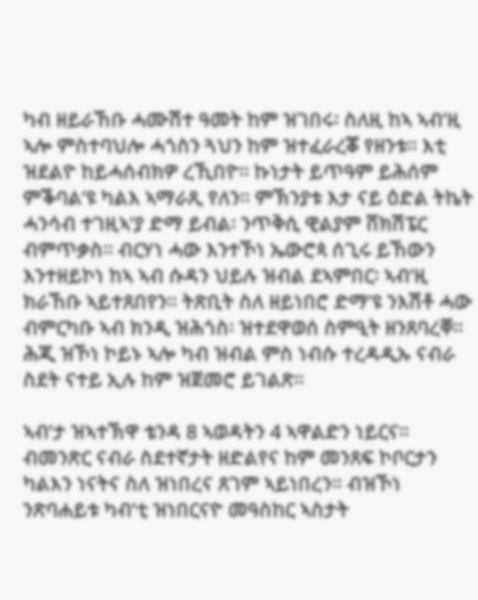ካብ ዘይራኸቡ ሓሙሽተ ዓመት ከም ዝገበሩ፡ ስለዚ ከኣ ኣብ’ዚ ኣሎ ምስተባህሎ ሓጎስን ጓህን ከም ዝተፈራረቖ የዘንቱ። እቲ ዝደልዮ ከይሓሰብክዎ ረኺበዮ። ኩነታት ይጥዓም ይሕሰም ምቕባል’ዩ ካልእ ኣማራጺ የለን። ምኽንያቱ እታ ናይ ዕድል ትኬት ሓንሳብ ተገዚኣ’ያ ድማ ይብል፡ ንጥቅሲ ዊልያም ሸክሽፔር ብምጥቃስ። ብርሃነ ሓው እንተኾነ ኤውሮጳ ሰጊሩ ይኸውን እንተዘይኮነ ከኣ ኣብ ሱዳን ህይሉ ዝብል ደኣምበር፡ ኣብ’ዚ ክራኸቡ ኣይተጸበየን። ትጽቢት ስለ ዘይነበሮ ድማ’ዩ ንእሽቶ ሓው ብምርካቡ ኣብ ክንዲ ዝሕጎስ፡ ዝተደዋወሰ ስምዒት ዘንጸባረቐ። ሕጂ ዝኾነ ኮይኑ ኣሎ ካብ ዝብል ምስ ነብሱ ተረዳዲኡ ናብራ ስደት ናተይ ኢሉ ከም ዝጀመሮ ይገልጽ።

ኣብ’ታ ዝኣተኽዋ ቴንዳ 8 ኣወዳትን 4 ኣዋልድን ነይርና። ብመንጽር ናብራ ስደተኛታት ዘድልየና ከም መንጸፍ ኮቦርታን ካልእን ነናትና ስለ ዝነበረና ጸገም ኣይነበረን። ብዝኾነ ንጽባሐይቱ ካብ’ቲ ዝነበርናዮ መዓስከር ኣስታት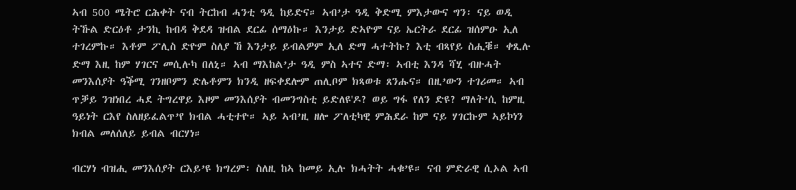ኣብ 500 ሜትሮ ርሕቀት ናብ ትርከብ ሓንቲ ዓዲ ከይድና። ኣብ’ታ ዓዲ ቅድሚ ምእታውና ግን፡ ናይ ወዲ ትኹል ድርዕቶ ታንኪ ከብዳ ቅደዳ ዝብል ደርፊ ሰማዕኩ። እንታይ ድኣዮም ናይ ኤርትራ ደርፊ ዝሰምዑ ኢለ ተገረምኩ። እቶም ፖሊስ ድዮም ስለያ ኸ እንታይ ይብልዎም ኢለ ድማ ሓተትኩ? እቲ ብጻየይ ስሒቑ። ቀጺሉ ድማ እዚ ከም ሃገርና መሲሉካ በለኒ። ኣብ ማእከል’ታ ዓዲ ምስ ኣተና ድማ፡ ኣብቲ እንዳ ሻሂ ብዙሓት መንእሰያት ዓቕሚ ገንዘቦምን ድሌቶምን ክንዲ ዘፍቀደሎም ጠሊቦም ክጻወቱ ጸንሑና። በዚ’ውን ተገሪመ። ኣብ ጥቓይ ንዝነበረ ሓደ ትግረዋይ እዞም መንእሰያት ብመንግስቲ ይድለዩ'ዶ? ወይ ግፋ የለን ድዩ? ማለት’ሲ ከምዚ ዓይነት ርእየ ስለዘይፈልጥ’የ ክብል ሓቲተዮ። ኣይ ኣብ’ዚ ዘሎ ፖለቲካዊ ምሕደራ ከም ናይ ሃገርኩም ኣይኮነን ክብል መለሰለይ ይብል ብርሃነ።

ብርሃነ ብዝሒ መንእሰያት ርእይ’ዩ ክግረም፡ ስለዚ ከኣ ከመይ ኢሉ ክሓትት ሓቁ’ዩ። ናብ ምድራዊ ሲኦል ኣብ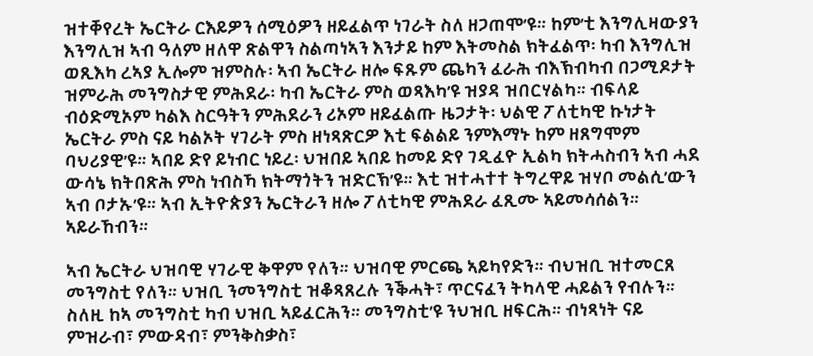ዝተቐየረት ኤርትራ ርእይዎን ሰሚዕዎን ዘይፈልጥ ነገራት ስለ ዘጋጠሞ’ዩ። ከም’ቲ እንግሊዛውያን እንግሊዝ ኣብ ዓለም ዘለዋ ጽልዋን ስልጣነኣን እንታይ ከም እትመስል ክትፈልጥ፡ ካብ እንግሊዝ ወጺእካ ረኣያ ኢሎም ዝምስሉ፡ ኣብ ኤርትራ ዘሎ ፍጹም ጨካን ፈራሕ ብእኽብካብ በጋሚዶታት ዝምራሕ መንግስታዊ ምሕደራ፡ ካብ ኤርትራ ምስ ወጻእካ’ዩ ዝያዳ ዝበርሃልካ። ብፍላይ ብዕድሚኦም ካልእ ስርዓትን ምሕደራን ሪኦም ዘይፈልጡ ዜጋታት፡ ህልዊ ፖለቲካዊ ኩነታት ኤርትራ ምስ ናይ ካልኦት ሃገራት ምስ ዘነጻጽርዎ እቲ ፍልልይ ንምእማኑ ከም ዘጸግሞም ባህሪያዊ’ዩ። ኣበይ ድየ ይነብር ነይረ፡ ህዝበይ ኣበይ ከመይ ድየ ገዲፈዮ ኢልካ ክትሓስብን ኣብ ሓደ ውሳኔ ክትበጽሕ ምስ ነብስኻ ክትማጎትን ዝድርኽ’ዩ። እቲ ዝተሓተተ ትግረዋይ ዝሃቦ መልሲ’ውን ኣብ ቦታኡ’ዩ። ኣብ ኢትዮጵያን ኤርትራን ዘሎ ፖለቲካዊ ምሕደራ ፈጺሙ ኣይመሳሰልን። ኣይራኸብን።

ኣብ ኤርትራ ህዝባዊ ሃገራዊ ቅዋም የለን። ህዝባዊ ምርጫ ኣይካየድን። ብህዝቢ ዝተመርጸ መንግስቲ የለን። ህዝቢ ንመንግስቲ ዝቆጻጸረሉ ንቕሓት፣ ጥርናፈን ትካላዊ ሓይልን የብሉን። ስለዚ ከኣ መንግስቲ ካብ ህዝቢ ኣይፈርሕን። መንግስቲ’ዩ ንህዝቢ ዘፍርሕ። ብነጻነት ናይ ምዝራብ፣ ምውዳብ፣ ምንቅስቃስ፣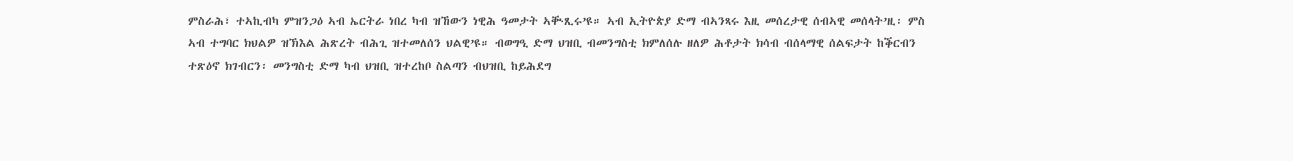ምስራሕ፣ ተኣኪብካ ምዝንጋዕ ኣብ ኤርትራ ነበረ ካብ ዝኸውን ነዊሕ ዓመታት ኣቚጺሩ’ዩ። ኣብ ኢትዮጵያ ድማ ብኣንጻሩ እዚ መሰረታዊ ሰብኣዊ መሰላት’ዚ፡ ምስ ኣብ ተግባር ክህልዎ ዝኽእል ሕጽረት ብሕጊ ዝተመለሰን ህልዊ’ዩ። ብወግዒ ድማ ህዝቢ ብመንግስቲ ክምለሰሉ ዘለዎ ሕቶታት ክሳብ ብሰላማዊ ሰልፍታት ከቕርብን ተጽዕኖ ክገብርን፡ መንግስቲ ድማ ካብ ህዝቢ ዝተረከቦ ስልጣን ብህዝቢ ከይሕደግ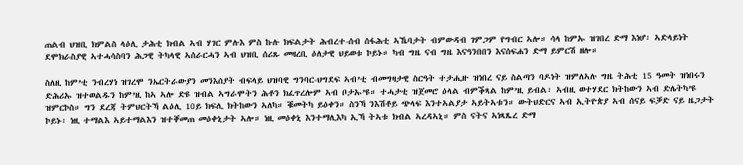ጠልብ ህዝቢ ክምልስ ላዕሊ ታሕቲ ክብል ኣብ ሃገር ምሉእ ምስ ኩሉ ክፍልታት ሕብረተ-ሰብ ሰፋሕቲ ኣኼባታት ብምውዳብ ገምጋም የግብር ኣሎ። ሳላ ከምኡ ዝገበረ ድማ እነሆ፡ ኣድላይነት ደሞክራስያዊ ኣተሓሳስባን ሕጋዊ ትካላዊ ኣሰራርሓን ኣብ ህዝቢ ሰሪጹ መዛረቢ ዕለታዊ ህይወቱ ኮይኑ። ካብ ግዜ ናብ ግዜ እናዓንበበን እናሰፍሐን ድማ ይምርሽ ዘሎ።

ስለዚ ከም’ቲ ንብረሃነ ዝገረሞ ንኤርትራውያን መንእሰያት ብፍላይ ህዝባዊ ግንባር-ህግደፍ ኣብ’ቲ ብመግዛታዊ ስርዓት ተታሒዙ ዝነበረ ናይ ስልጣን ባዶነት ዝምለኣሉ ግዜ ትሕቲ 15 ዓመት ዝነበሩን ድሕሪኡ ዝተወልዱን ከም’ዚ ከኣ ኣሎ ድዩ ዝብል ኣግራሞትን ሕቶን ክፈጥረሎም ኣብ ቦታኡ’ዩ። ተሓታቲ ዝጀመሮ ዕላል ብምቕጻል ከም’ዚ ይብል፡ ኣብዚ ወተሃደር ክትከውን ኣብ ድሌትካ’ዩ ዝምርኮስ። ግን ደረጃ ትምህርትኻ ልዕሊ 10ይ ክፍሊ ክትከውን ኣለካ። ቑመትካ ይዕቀን። ስንኻ ንእሽቶይ ጭላፍ እንተኣልያታ ኣይትኣቱን። ውትህድርና ኣብ ኢትዮጵያ ኣብ ሰናይ ፍቓድ ናይ ዜጋታት ኮይኑ፡ ነዚ ተማልእ ኣይተማልእን ዝተቐመጠ መዕቀኒታት ኣሎ። ነዚ መዕቀኒ እንተማሊእካ ኢኻ ትኣቱ ክብል ኣረዳኣኒ። ምስ ናትና ኣነጻጼረ ድማ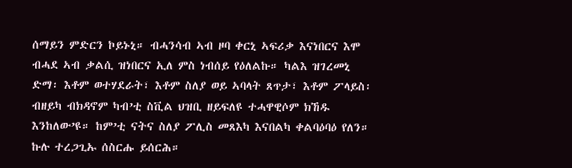ሰማይን ምድርን ኮይኑኒ። ብሓንሳብ ኣብ ዞባ ቀርኒ ኣፍሪቃ እናነበርና እሞ ብሓደ ኣብ ቃልሲ ዝነበርና ኢለ ምስ ነብሰይ የዕለልኩ። ካልእ ዝገረመኒ ድማ፡ እቶም ወተሃደራት፣ እቶም ስለያ ወይ ኣባላት ጸጥታ፣ እቶም ፖላይስ፡ ብዘይካ ብክዳኖም ካብ’ቲ ስቪል ህዝቢ ዘይፍለዩ ተሓዋዊሶም ክኸዱ እንከለው’ዩ። ከም’ቲ ናትና ስለያ ፖሊስ መጸእካ እናበልካ ቀልባዕባዕ የለን። ኩሉ ተረጋጊኡ ሰስርሑ ይሰርሕ።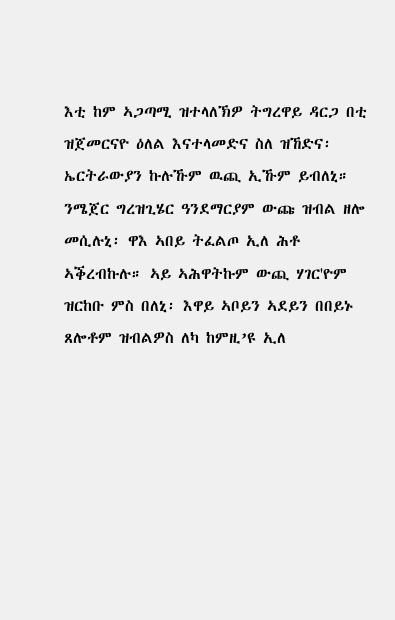እቲ ከም ኣጋጣሚ ዝተላለኽዎ ትግረዋይ ዳርጋ በቲ ዝጀመርናዮ ዕለል እናተላመድና ስለ ዝኸድና፡ ኤርትራውያን ኩሉኹም ዉጪ ኢኹም ይብለኒ። ንሜጀር ግረዝጊሄር ዓንደማርያም ውጩ ዝብል ዘሎ መሲሉኒ፡ ዋእ ኣበይ ትፈልጦ ኢለ ሕቶ ኣቕረብኩሉ። ኣይ ኣሕዋትኩም ውጪ ሃገር'ዮም ዝርከቡ ምስ በለኒ፡ እዋይ ኣቦይን ኣደይን በበይኑ ጸሎቶም ዝብልዎስ ለካ ከምዚ’ዩ ኢለ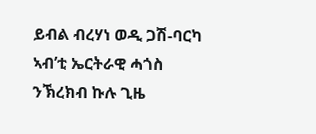ይብል ብረሃነ ወዲ ጋሽ-ባርካ ኣብ’ቲ ኤርትራዊ ሓጎስ ንኽረክብ ኩሉ ጊዜ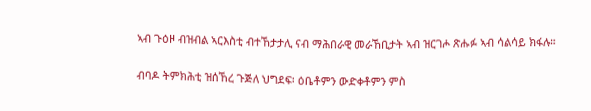ኣብ ጉዕዞ ብዝብል ኣርእስቲ ብተኸታታሊ ናብ ማሕበራዊ መራኸቢታት ኣብ ዝርገሖ ጽሑፉ ኣብ ሳልሳይ ክፋሉ።

ብባዶ ትምክሕቲ ዝሰኸረ ጉጅለ ህግደፍ፡ ዕቤቶምን ውድቀቶምን ምስ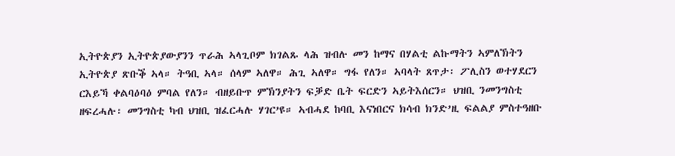ኢትዮጵያን ኢትዮጵያውያንን ጥራሕ ኣላጊቦም ክገልጹ ላሕ ዝብሉ መን ከማና በሃልቲ ልኩማትን ኣምለኽትን ኢትዮጵያ ጽቡቕ ኣላ። ትዓቢ ኣላ። ሰላም ኣለዋ። ሕጊ ኣለዋ። ግፋ የለን። ኣባላት ጸጥታ፡ ፖሊስን ወተሃደርን ርእይኻ ቀልባዕባዕ ምባል የለን። ብዘይቡጥ ምኽንያትን ፍቓድ ቤት ፍርድን ኣይትእሰርን። ህዝቢ ንመንግስቲ ዘፍረሓሉ፡ መንግስቲ ካብ ህዝቢ ዝፈርሓሉ ሃገር’ዩ። ኣብሓደ ከባቢ እናነበርና ክሳብ ክንድ’ዚ ፍልልያ ምስተዓዘቡ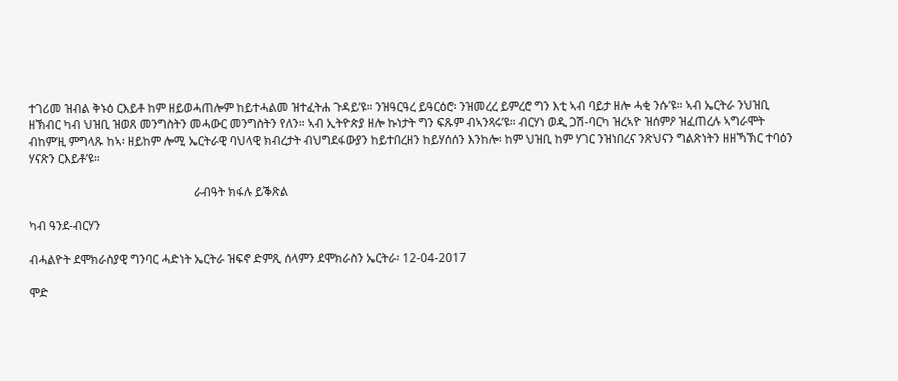ተገሪመ ዝብል ቅኑዕ ርእይቶ ከም ዘይወሓጠሎም ከይተሓልመ ዝተፈትሐ ጉዳይ’ዩ። ንዝዓርዓረ ይዓርዕሮ፡ ንዝመረረ ይምረሮ ግን እቲ ኣብ ባይታ ዘሎ ሓቂ ንሱ’ዩ። ኣብ ኤርትራ ንህዝቢ ዘኽብር ካብ ህዝቢ ዝወጸ መንግስትን መሓውር መንግስትን የለን። ኣብ ኢትዮጵያ ዘሎ ኩነታት ግን ፍጹም ብኣንጻሩ’ዩ። ብርሃነ ወዲ ጋሽ-ባርካ ዝረኣዮ ዝሰምዖ ዝፈጠረሉ ኣግራሞት ብከም’ዚ ምግላጹ ከኣ፡ ዘይከም ሎሚ ኤርትራዊ ባህላዊ ክብረታት ብህግደፋውያን ከይተበረዘን ከይሃሰሰን እንከሎ፡ ከም ህዝቢ ከም ሃገር ንዝነበረና ንጽህናን ግልጽነትን ዘዘኻኽር ተባዕን ሃናጽን ርእይቶ’ዩ።

                                                       ራብዓት ክፋሉ ይቕጽል

ካብ ዓንደ-ብርሃን

ብሓልዮት ደሞክራስያዊ ግንባር ሓድነት ኤርትራ ዝፍኖ ድምጺ ሰላምን ደሞክራስን ኤርትራ፡ 12-04-2017

ሞድ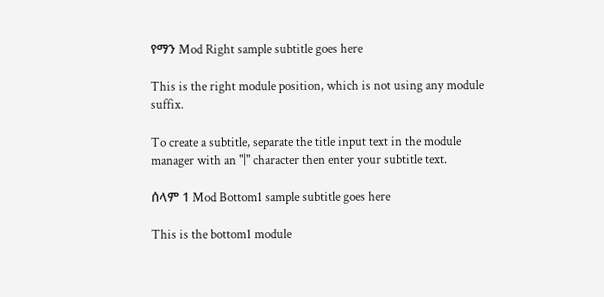የማን Mod Right sample subtitle goes here

This is the right module position, which is not using any module suffix.

To create a subtitle, separate the title input text in the module manager with an "|" character then enter your subtitle text.

ሰላም 1 Mod Bottom1 sample subtitle goes here

This is the bottom1 module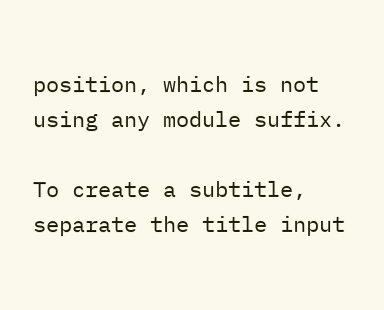position, which is not using any module suffix.

To create a subtitle, separate the title input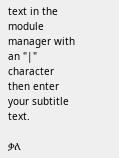text in the module manager with an "|" character then enter your subtitle text.

ቃለ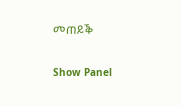መጠይቕ

Show Panel